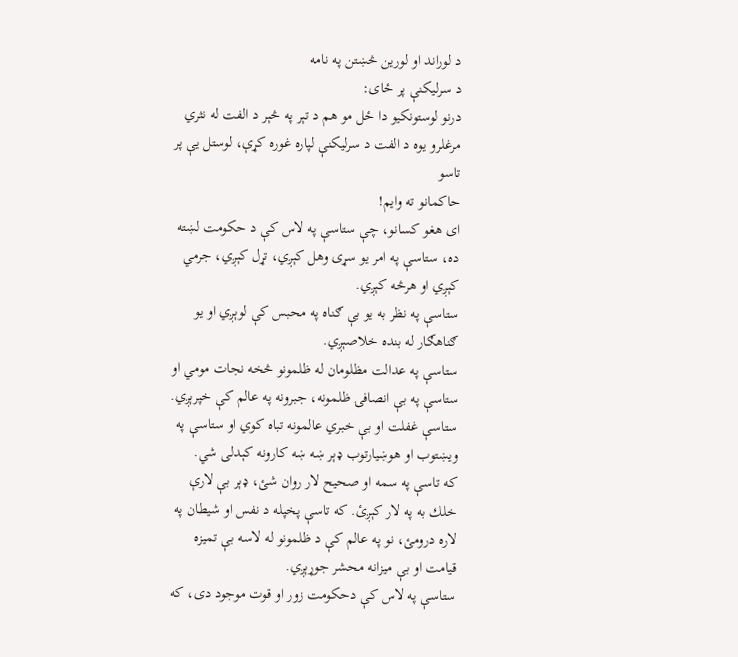د لوراند او لورين څښتن په نامه
د سرليکنې پر ځاى:
درنو لوستونکيو دا ځل مو هم د تېر په څېر د الفت له نثري مرغلرو يوه د الفت د سرليکنې لپاره غوره کړې، لوستل يې پر تاسو
حاکمانو ته وايم!
اى هغو كسانو، چې ستاسې په لاس كې د حكومت لښته ده، ستاسې په امر يو سړى وهل كېږي، تړل كېږي، جرمي كېږي او هرڅه كېږي.
ستاسې په نظر به يو بې ګناه په محبس كې لوېږي او يو ګناهګار له بنده خلاصېږي.
ستاسې په عدالت مظلومان له ظلمونو څخه نجات مومي او ستاسې په بې انصافۍ ظلمونه، جبرونه په عالم كې خپرېږي.
ستاسې غفلت او بې خبري عالمونه تباه كوي او ستاسې په ويښتوب او هوښيارتوب ډېر ښه ښه كارونه كېدلى شي.
كه تاسې په سمه او صحيح لار روان شئ، ډېر بې لارې خلك به په لار كېږئ. كه تاسې پخپله د نفس او شيطان په لاره درومئ، نو په عالم كې د ظلمونو له لاسه بې تميزه قيامت او بې ميزانه محشر جوړېږي.
ستاسې په لاس كې دحكومت زور او قوت موجود دى، كه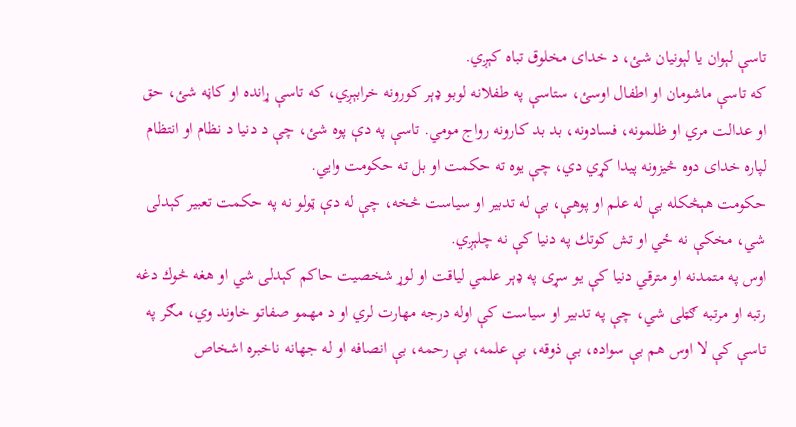تاسې لېوان يا لېونيان شئ، د خداى مخلوق تباه كېږي.
كه تاسې ماشومان او اطفال اوسئ، ستاسې په طفلانه لوبو ډېر كورونه خرابېږي، كه تاسې ړانده او كاڼه شئ، حق او عدالت مري او ظلمونه، فسادونه، بد بد كارونه رواج مومي. تاسې په دې پوه شئ، چې د دنيا د نظام او انتظام لپاره خداى دوه څيزونه پيدا كړي دي، چې يوه ته حكمت او بل ته حكومت وايي.
حكومت هېڅكله بې له علم او پوهې، بې له تدبير او سياست څخه، چې له دې ټولو نه په حكمت تعبير كېدلى شي، مخكې نه ځي او تش كوتك په دنيا كې نه چلېږي.
اوس په متمدنه او مترقي دنيا كې يو سړى په ډېر علمي لياقت او لوړ شخصيت حاكم كېدلى شي او هغه څوك دغه رتبه او مرتبه ګټلى شي، چې په تدبير او سياست كې اوله درجه مهارت لري او د مهمو صفاتو خاوند وي، مګر په تاسې كې لا اوس هم بې سواده، بې ذوقه، بې علمه، بې رحمه، بې انصافه او له جهانه ناخبره اشخاص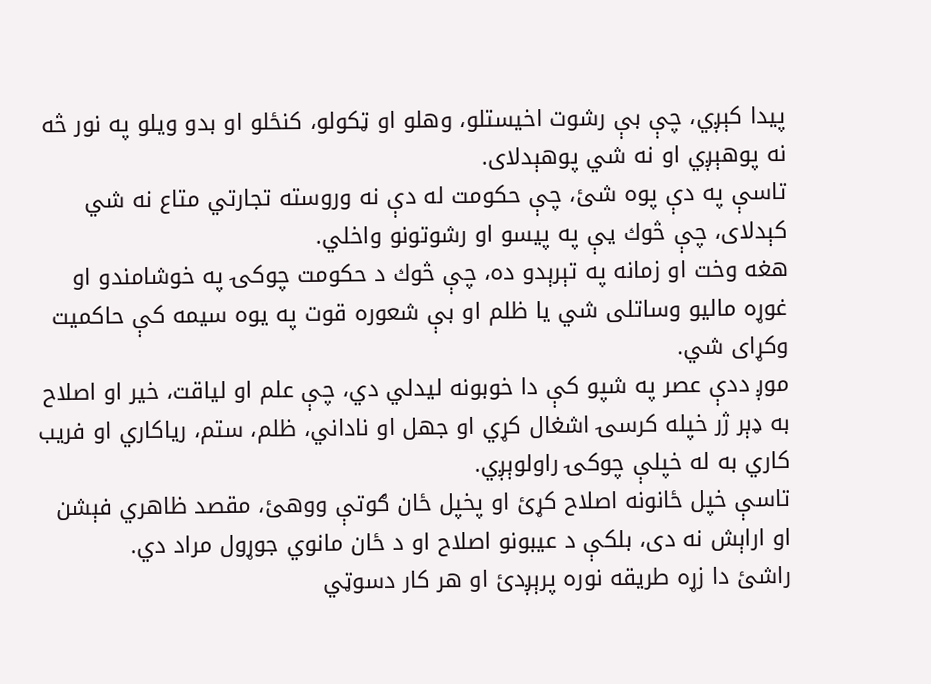پيدا كېږي، چې بې رشوت اخيستلو، وهلو او ټكولو، كنځلو او بدو ويلو په نور څه نه پوهېږي او نه شي پوهېدلاى.
تاسې په دې پوه شئ، چې حكومت له دې نه وروسته تجارتي متاع نه شي كېدلاى، چې څوك يې په پيسو او رشوتونو واخلي.
هغه وخت او زمانه په تېرېدو ده، چې څوك د حكومت چوكۍ په خوشامندو او غوړه ماليو وساتلى شي يا ظلم او بې شعوره قوت په يوه سيمه كې حاكميت وكړاى شي.
موږ ددې عصر په شپو كې دا خوبونه ليدلي دي، چې علم او لياقت، خير او اصلاح به ډېر ژر خپله كرسۍ اشغال كړي او جهل او ناداني، ظلم، ستم، رياكاري او فريب كاري به له خپلې چوكۍ راولوېږي.
تاسې خپل ځانونه اصلاح كړئ او پخپل ځان ګوتې ووهئ، مقصد ظاهري فېشن او اراېش نه دى، بلكې د عيبونو اصلاح او د ځان مانوي جوړول مراد دي.
راشئ دا زړه طريقه نوره پرېږدئ او هر كار دسوټي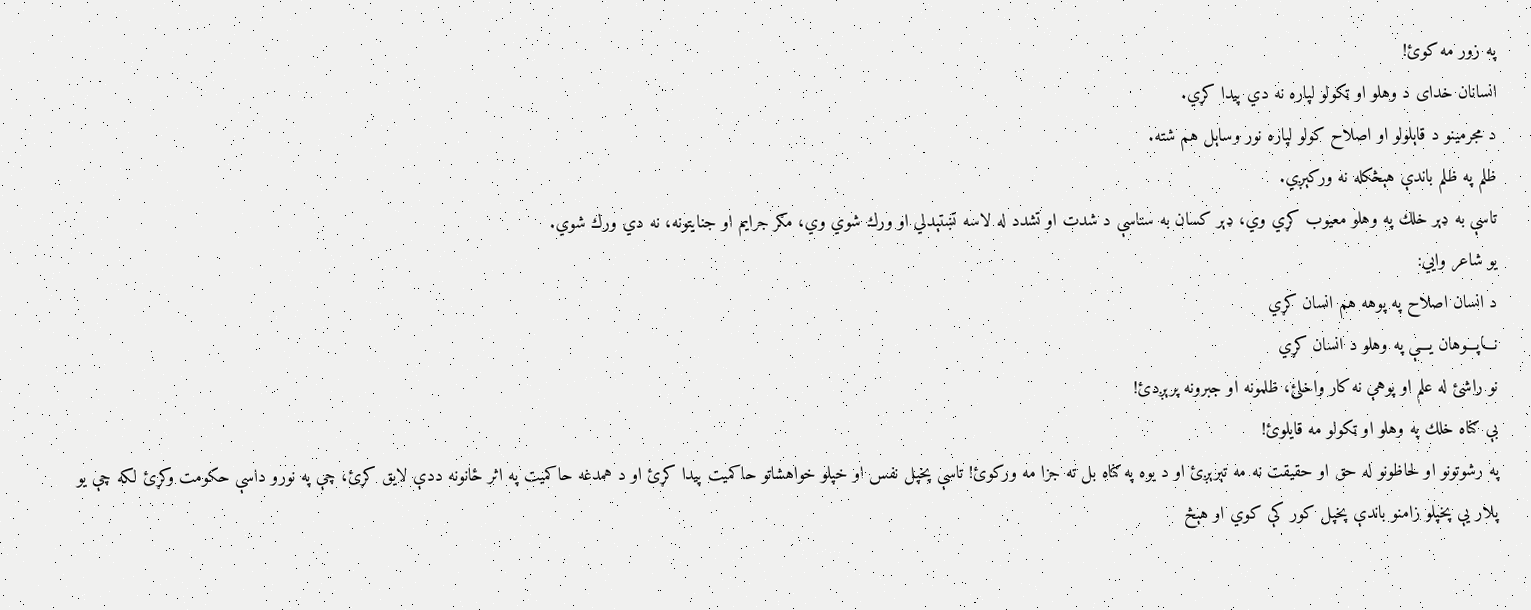په زور مه كوئ!
انسانان خداى د وهلو او ټكولو لپاره نه دي پيدا كړي.
د مجرمينو د قاېلولو او اصلاح كولو لپاره نور وساېل هم شته.
ظلم په ظلم باندې هېڅكله نه وركېږي.
تاسې به ډېر خلك په وهلو معيوب كړي وي، ډېر كسان به ستاسې د شدت او تشدد له لاسه تښتېدلي او ورك شوي وي، مګر جرايم او جنايتونه، نه دي ورك شوي.
يو شاعر وايي:
د انسان اصلاح په پوهه هم انسان كړي
نـــاپـــوهان يـــې په وهلو د انسان كړي
نو راشئ له علم او پوهې نه كار واخلئ، ظلمونه او جبرونه پرېږدئ!
بې ګناه خلك په وهلو او ټكولو مه قايلوئ!
په رشوتونو او لحاظونو له حق او حقيقت نه مه تېرېږئ او د يوه په ګناه بل ته جزا مه وركوئ! تاسې پخپل نفس او خپلو خواهشاتو حاكميت پيدا كړئ او د همدغه حاكميت په اثر ځانونه ددې لايق كړئ، چې په نورو داسې حكومت وكړئ لكه چې يو پلار يې پخپلو زامنو باندې پخپل كور كې كوي او هېڅ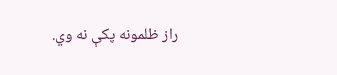راز ظلمونه پكې نه وي.